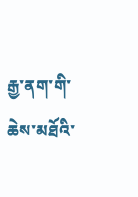རྒྱ་ནག་གི་ཆེས་མཐོའི་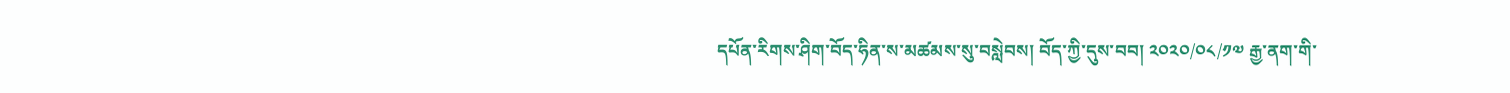དཔོན་རིགས་ཤིག་བོད་ཧིན་ས་མཚམས་སུ་བསླེབས། བོད་ཀྱི་དུས་བབ། ༢༠༢༠/༠༨/༡༧ རྒྱ་ནག་གི་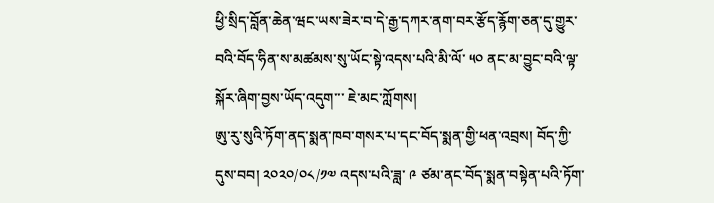ཕྱི་སྲིད་བློན་ཆེན་ཝང་ཡས་ཟེར་བ་དེ་རྒྱ་དཀར་ནག་བར་རྩོད་རྙོག་ཅན་དུ་གྱུར་བའི་བོད་ཧིན་ས་མཚམས་སུ་ཡོང་སྟེ་འདས་པའི་མི་ལོ་ ༥༠ ནང་མ་བྱུང་བའི་ལྟ་སྐོར་ཞིག་བྱས་ཡོད་འདུག་་་ ཇེ་མང་ཀློགས།
ཨུ་རུ་སུའི་ཏོག་ནད་སྨན་ཁབ་གསར་པ་དང་བོད་སྨན་གྱི་ཕན་འབྲས། བོད་ཀྱི་དུས་བབ། ༢༠༢༠/༠༨/༡༧ འདས་པའི་ཟླ་ ༩ ཙམ་ནང་བོད་སྨན་བསྟེན་པའི་ཏོག་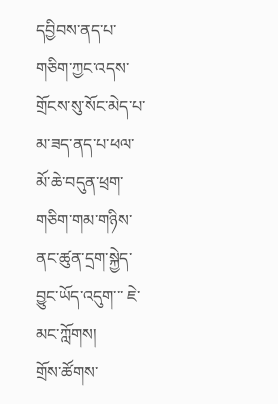དབྱིབས་ནད་པ་གཅིག་ཀྱང་འདས་གྲོངས་སུ་སོང་མེད་པ་མ་ཟད་ནད་པ་ཕལ་མོ་ཆེ་བདུན་ཕྲག་གཅིག་གམ་གཉིས་ནང་ཚུན་དྲག་སྐྱེད་བྱུང་ཡོད་འདུག་་་ ཇེ་མང་ཀློགས།
གྲོས་ཚོགས་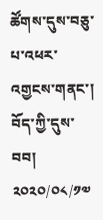ཚོགས་དུས་བཅུ་པ་འཕར་འགྱངས་གནང་། བོད་ཀྱི་དུས་བབ། ༢༠༢༠/༠༨/༡༧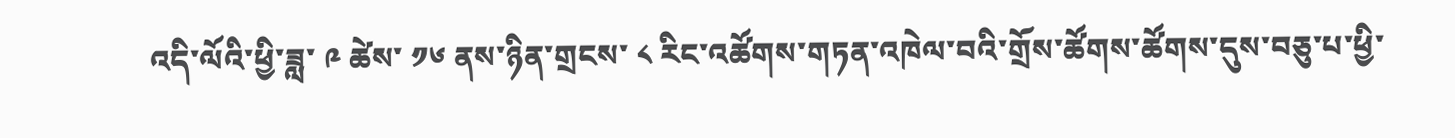འདི་ལོའི་ཕྱི་ཟླ་ ༩ ཚེས་ ༡༦ ནས་ཉིན་གྲངས་ ༨ རིང་འཚོགས་གཏན་འཁེལ་བའི་གྲོས་ཚོགས་ཚོགས་དུས་བཅུ་པ་ཕྱི་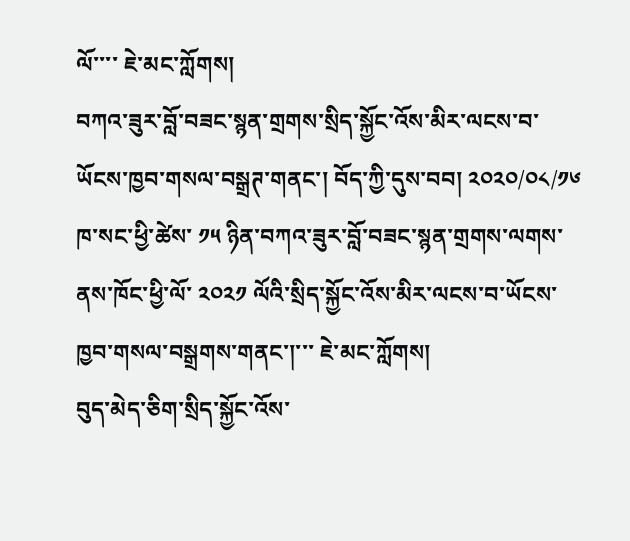ལོ་་་་ ཇེ་མང་ཀློགས།
བཀའ་ཟུར་བློ་བཟང་སྙན་གྲགས་སྲིད་སྐྱོང་འོས་མིར་ལངས་བ་ཡོངས་ཁྱབ་གསལ་བསྒྲཊ་གནང་། བོད་ཀྱི་དུས་བབ། ༢༠༢༠/༠༨/༡༦ ཁ་སང་ཕྱི་ཚེས་ ༡༥ ཉིན་བཀའ་ཟུར་བློ་བཟང་སྙན་གྲགས་ལགས་ནས་ཁོང་ཕྱི་ལོ་ ༢༠༢༡ ལོའི་སྲིད་སྐྱོང་འོས་མིར་ལངས་བ་ཡོངས་ཁྱབ་གསལ་བསྒྲགས་གནང་།་་་ ཇེ་མང་ཀློགས།
བུད་མེད་ཅིག་སྲིད་སྐྱོང་འོས་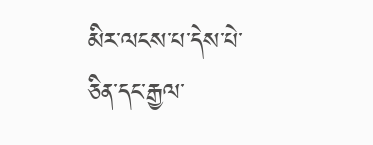མིར་ལངས་པ་དེས་པེ་ཅིན་དང་རྒྱལ་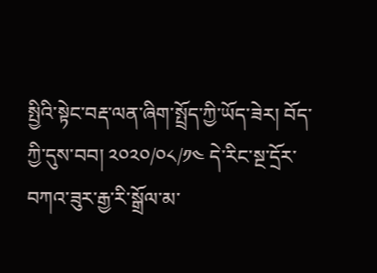སྤྱིའི་སྟེང་བརྡ་ལན་ཞིག་སྤྲོད་ཀྱི་ཡོད་ཟེར། བོད་ཀྱི་དུས་བབ། ༢༠༢༠/༠༨/༡༤ དེ་རིང་སྔ་དྲོར་བཀའ་ཟུར་རྒྱ་རི་སྒྲོལ་མ་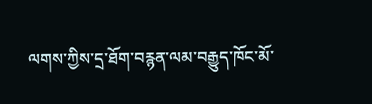ལགས་ཀྱིས་དྲ་ཐོག་བརྙན་ལམ་བརྒྱུད་ཁོང་མོ་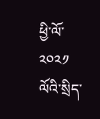ཕྱི་ལོ་ ༢༠༢༡ ལོའི་སྲིད་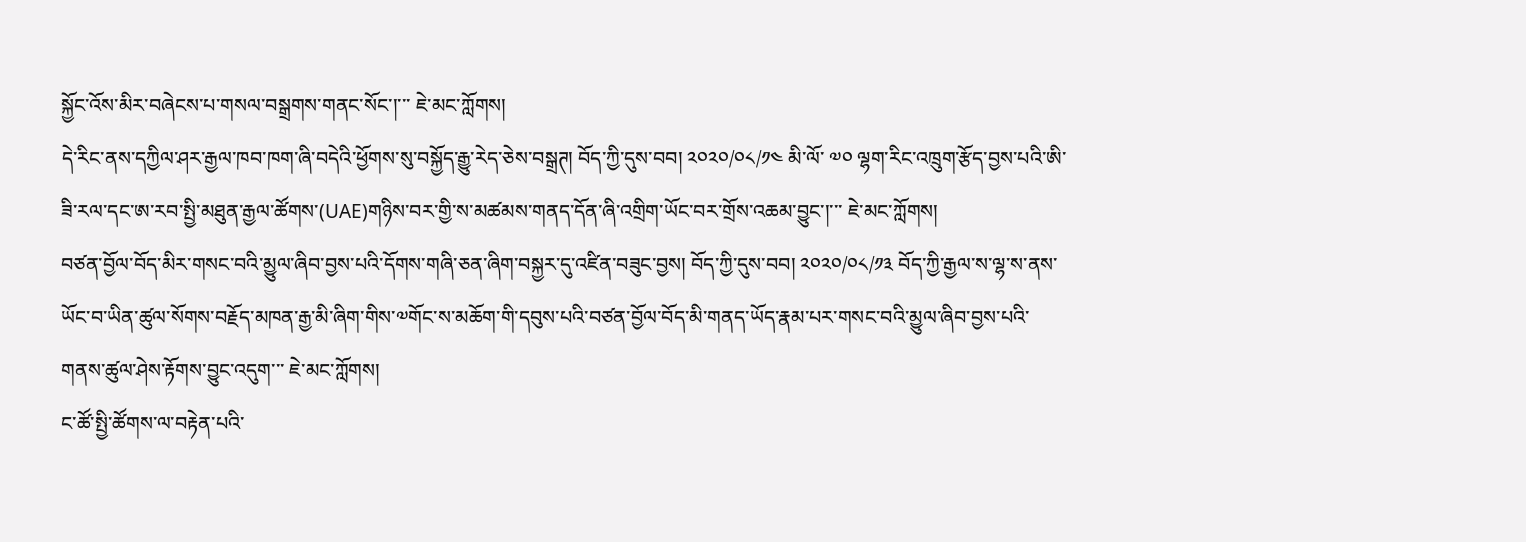སྐྱོང་འོས་མིར་བཞེངས་པ་གསལ་བསྒྲགས་གནང་སོང་།་་་ ཇེ་མང་ཀློགས།
དེ་རིང་ནས་དཀྱིལ་ཤར་རྒྱལ་ཁབ་ཁག་ཞི་བདེའི་ཕྱོགས་སུ་བསྐྱོད་རྒྱུ་རེད་ཅེས་བསྒྲཊ། བོད་ཀྱི་དུས་བབ། ༢༠༢༠/༠༨/༡༤ མི་ལོ་ ༧༠ ལྷག་རིང་འཁྲུག་རྩོད་བྱས་པའི་ཨི་ཟི་རལ་དང་ཨ་རབ་སྤྱི་མཐུན་རྒྱལ་ཚོགས་(UAE)གཉིས་བར་གྱི་ས་མཚམས་གནད་དོན་ཞི་འགྲིག་ཡོང་བར་གྲོས་འཆམ་བྱུང་།་་་ ཇེ་མང་ཀློགས།
བཙན་བྱོལ་བོད་མིར་གསང་བའི་མྱུལ་ཞིབ་བྱས་པའི་དོགས་གཞི་ཅན་ཞིག་བསྐྱར་དུ་འཛིན་བཟུང་བྱས། བོད་ཀྱི་དུས་བབ། ༢༠༢༠/༠༨/༡༣ བོད་ཀྱི་རྒྱལ་ས་ལྷ་ས་ནས་ཡོང་བ་ཡིན་ཚུལ་སོགས་བརྗོད་མཁན་རྒྱ་མི་ཞིག་གིས་༧གོང་ས་མཆོག་གི་དབུས་པའི་བཙན་བྱོལ་བོད་མི་གནད་ཡོད་རྣམ་པར་གསང་བའི་མྱུལ་ཞིབ་བྱས་པའི་གནས་ཚུལ་ཤེས་རྟོགས་བྱུང་འདུག་་་ ཇེ་མང་ཀློགས།
ང་ཚོ་སྤྱི་ཚོགས་ལ་བརྟེན་པའི་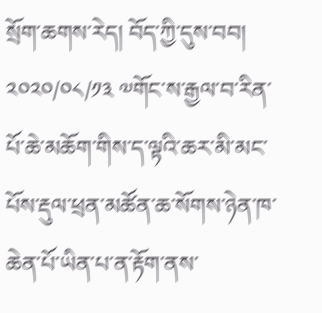སྲོག་ཆགས་རེད། བོད་ཀྱི་དུས་བབ། ༢༠༢༠/༠༨/༡༣ ༧གོང་ས་རྒྱལ་བ་རིན་པོ་ཆེ་མཆོག་གིས་ད་ལྟའི་ཆར་མི་མང་པོས་རྡུལ་ཕྲན་མཚོན་ཆ་སོགས་ཉེན་ཁ་ཆེན་པོ་ཡིན་པ་ན་རྟོག་ནས་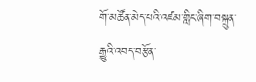གོ་མཚོན་མེད་པའི་འཛམ་གླིང་ཞིག་བསྐྲུན་རྒྱུའི་འབད་བརྩོན་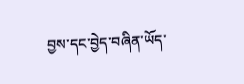བྱས་དང་བྱེད་བཞིན་ཡོད་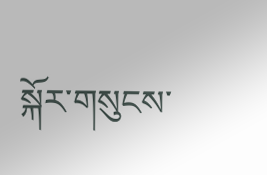སྐོར་གསུངས་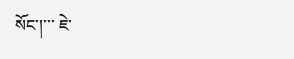སོང་།་་་ ཇེ་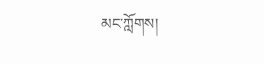མང་ཀློགས།